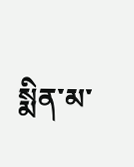སྨིན་མ་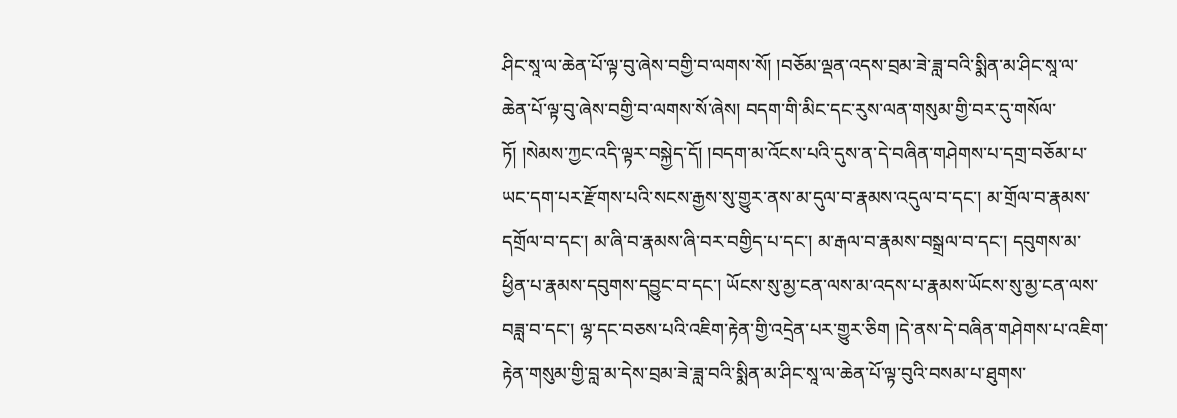ཤིང་སཱ་ལ་ཆེན་པོ་ལྟ་བུ་ཞེས་བགྱི་བ་ལགས་སོ། །བཅོམ་ལྡན་འདས་བྲམ་ཟེ་ཟླ་བའི་སྨིན་མ་ཤིང་སཱ་ལ་ཆེན་པོ་ལྟ་བུ་ཞེས་བགྱི་བ་ལགས་སོ་ཞེས། བདག་གི་མིང་དང་རུས་ལན་གསུམ་གྱི་བར་དུ་གསོལ་ཏོ། །སེམས་ཀྱང་འདི་ལྟར་བསྐྱེད་དོ། །བདག་མ་འོངས་པའི་དུས་ན་དེ་བཞིན་གཤེགས་པ་དགྲ་བཅོམ་པ་ཡང་དག་པར་རྫོགས་པའི་སངས་རྒྱས་སུ་གྱུར་ནས་མ་དུལ་བ་རྣམས་འདུལ་བ་དང་། མ་གྲོལ་བ་རྣམས་དགྲོལ་བ་དང་། མ་ཞི་བ་རྣམས་ཞི་བར་བགྱིད་པ་དང་། མ་རྒལ་བ་རྣམས་བསྒྲལ་བ་དང་། དབུགས་མ་ཕྱིན་པ་རྣམས་དབུགས་དབྱུང་བ་དང་། ཡོངས་སུ་མྱ་ངན་ལས་མ་འདས་པ་རྣམས་ཡོངས་སུ་མྱ་ངན་ལས་བཟླ་བ་དང་། ལྷ་དང་བཅས་པའི་འཇིག་རྟེན་གྱི་འདྲེན་པར་གྱུར་ཅིག །དེ་ནས་དེ་བཞིན་གཤེགས་པ་འཇིག་རྟེན་གསུམ་གྱི་བླ་མ་དེས་བྲམ་ཟེ་ཟླ་བའི་སྨིན་མ་ཤིང་སཱ་ལ་ཆེན་པོ་ལྟ་བུའི་བསམ་པ་ཐུགས་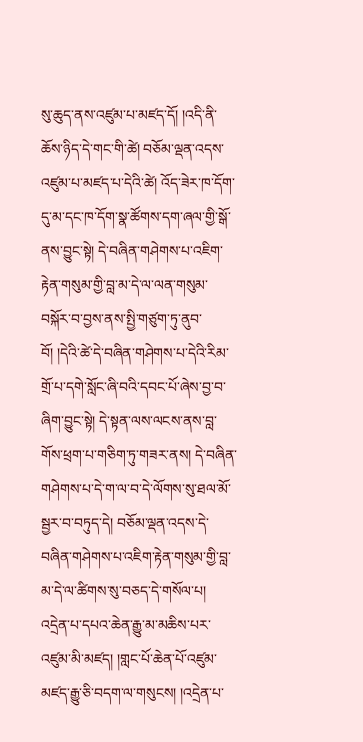སུ་ཆུད་ནས་འཛུམ་པ་མཛད་དོ། །འདི་ནི་ཆོས་ཉིད་དེ་གང་གི་ཚེ། བཅོམ་ལྡན་འདས་འཛུམ་པ་མཛད་པ་དེའི་ཚེ། འོད་ཟེར་ཁ་དོག་དུ་མ་དང་ཁ་དོག་སྣ་ཚོགས་དག་ཞལ་གྱི་སྒོ་ནས་བྱུང་སྟེ། དེ་བཞིན་གཤེགས་པ་འཇིག་རྟེན་གསུམ་གྱི་བླ་མ་དེ་ལ་ལན་གསུམ་བསྐོར་བ་བྱས་ནས་སྤྱི་གཙུག་ཏུ་ནུབ་བོ། །དེའི་ཚེ་དེ་བཞིན་གཤེགས་པ་དེའི་རིམ་གྲོ་པ་དགེ་སློང་ཞི་བའི་དབང་པོ་ཞེས་བྱ་བ་ཞིག་བྱུང་སྟེ། དེ་སྟན་ལས་ལངས་ནས་བླ་གོས་ཕྲག་པ་གཅིག་ཏུ་གཟར་ནས། དེ་བཞིན་གཤེགས་པ་དེ་ག་ལ་བ་དེ་ལོགས་སུ་ཐལ་མོ་སྦྱར་བ་བཏུད་དེ། བཅོམ་ལྡན་འདས་དེ་བཞིན་གཤེགས་པ་འཇིག་རྟེན་གསུམ་གྱི་བླ་མ་དེ་ལ་ཚིགས་སུ་བཅད་དེ་གསོལ་པ། འདྲེན་པ་དཔའ་ཆེན་རྒྱུ་མ་མཆིས་པར་འཛུམ་མི་མཛད། །གླང་པོ་ཆེན་པོ་འཛུམ་མཛད་རྒྱུ་ཅི་བདག་ལ་གསུངས། །འདྲེན་པ་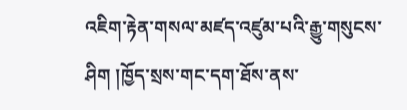འཇིག་རྟེན་གསལ་མཛད་འཛུམ་པའི་རྒྱུ་གསུངས་ཤིག །ཁྱོད་སྲས་གང་དག་ཐོས་ནས་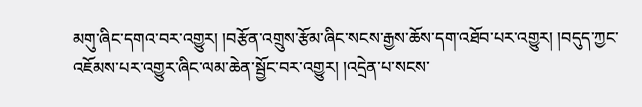མགུ་ཞིང་དགའ་བར་འགྱུར། །བརྩོན་འགྲུས་རྩོམ་ཞིང་སངས་རྒྱས་ཆོས་དག་འཐོབ་པར་འགྱུར། །བདུད་ཀྱང་འཇོམས་པར་འགྱུར་ཞིང་ལམ་ཆེན་སྦྱོང་བར་འགྱུར། །འདྲེན་པ་སངས་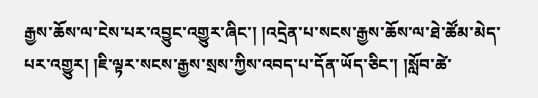རྒྱས་ཆོས་ལ་ངེས་པར་འབྱུང་འགྱུར་ཞིང་། །འདྲེན་པ་སངས་རྒྱས་ཆོས་ལ་ཐེ་ཚོམ་མེད་པར་འགྱུར། །ཇི་ལྟར་སངས་རྒྱས་སྲས་ཀྱིས་འབད་པ་དོན་ཡོད་ཅིང་། །སློབ་ཚེ་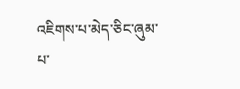འཇིགས་པ་མེད་ཅིང་ཞུམ་པ་